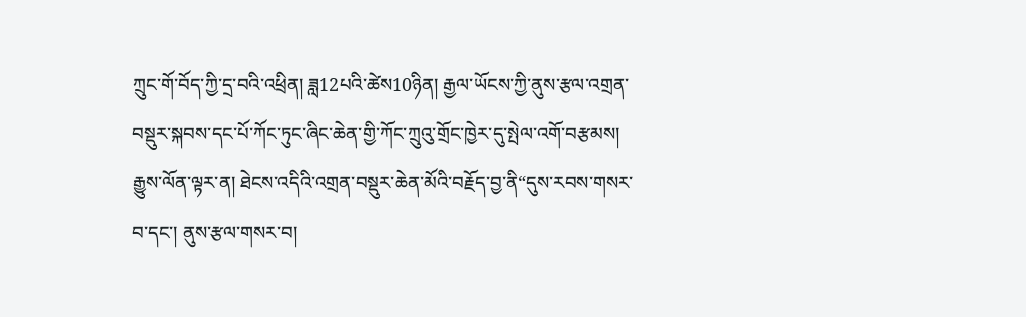ཀྲུང་གོ་བོད་ཀྱི་དྲ་བའི་འཕྲིན། ཟླ12པའི་ཚེས10ཉིན། རྒྱལ་ཡོངས་ཀྱི་ནུས་རྩལ་འགྲན་བསྡུར་སྐབས་དང་པོ་ཀོང་ཏུང་ཞིང་ཆེན་གྱི་ཀོང་ཀྲུའུ་གྲོང་ཁྱེར་དུ་སྤེལ་འགོ་བརྩམས།
རྒྱུས་ལོན་ལྟར་ན། ཐེངས་འདིའི་འགྲན་བསྡུར་ཆེན་མོའི་བརྗོད་བྱ་ནི“དུས་རབས་གསར་བ་དང་། ནུས་རྩལ་གསར་བ།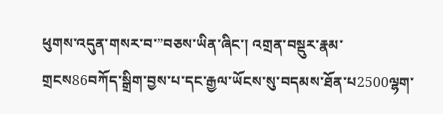ཕུགས་འདུན་གསར་བ་”བཅས་ཡིན་ཞིང་། འགྲན་བསྡུར་རྣམ་གྲངས86བཀོད་སྒྲིག་བྱས་པ་དང་རྒྱལ་ཡོངས་སུ་བདམས་ཐོན་པ2500ལྷག་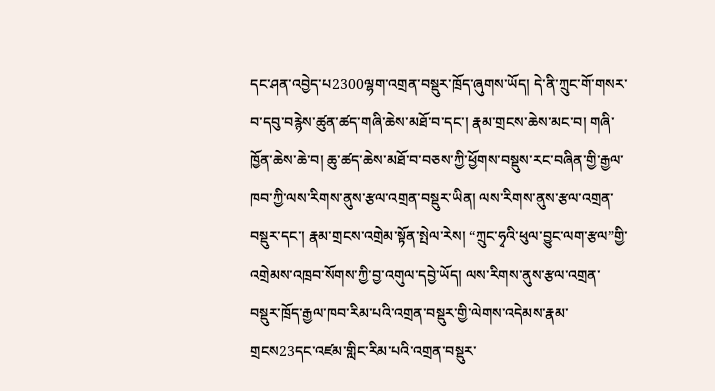དང་ཤན་འབྱེད་པ2300ལྷག་འགྲན་བསྡུར་ཁྲོད་ཞུགས་ཡོད། དེ་ནི་ཀྲུང་གོ་གསར་བ་དབུ་བརྙེས་ཚུན་ཚད་གཞི་ཆེས་མཐོ་བ་དང་། རྣམ་གྲངས་ཆེས་མང་བ། གཞི་ཁྱོན་ཆེས་ཆེ་བ། ཆུ་ཚད་ཆེས་མཐོ་བ་བཅས་ཀྱི་ཕྱོགས་བསྡུས་རང་བཞིན་གྱི་རྒྱལ་ཁབ་ཀྱི་ལས་རིགས་ནུས་རྩལ་འགྲན་བསྡུར་ཡིན། ལས་རིགས་ནུས་རྩལ་འགྲན་བསྡུར་དང་། རྣམ་གྲངས་འགྲེམ་སྟོན་སྤེལ་རེས། “ཀྲུང་ཧྭའི་ཕུལ་བྱུང་ལག་རྩལ”གྱི་འགྲེམས་འཁྲབ་སོགས་ཀྱི་བྱ་འགུལ་དབྱེ་ཡོད། ལས་རིགས་ནུས་རྩལ་འགྲན་བསྡུར་ཁྲོད་རྒྱལ་ཁབ་རིམ་པའི་འགྲན་བསྡུར་གྱི་ལེགས་འདེམས་རྣམ་གྲངས23དང་འཛམ་གླིང་རིམ་པའི་འགྲན་བསྡུར་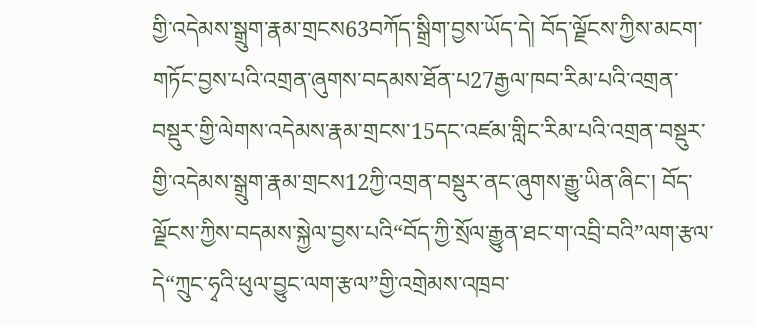གྱི་འདེམས་སྒྲུག་རྣམ་གྲངས63བཀོད་སྒྲིག་བྱས་ཡོད་དེ། བོད་ལྗོངས་ཀྱིས་མངག་གཏོང་བྱས་པའི་འགྲན་ཞུགས་བདམས་ཐོན་པ27རྒྱལ་ཁབ་རིམ་པའི་འགྲན་བསྡུར་གྱི་ལེགས་འདེམས་རྣམ་གྲངས་15དང་འཛམ་གླིང་རིམ་པའི་འགྲན་བསྡུར་གྱི་འདེམས་སྒྲུག་རྣམ་གྲངས12ཀྱི་འགྲན་བསྡུར་ནང་ཞུགས་རྒྱུ་ཡིན་ཞིང་། བོད་ལྗོངས་ཀྱིས་བདམས་སྐྱེལ་བྱས་པའི“བོད་ཀྱི་སྲོལ་རྒྱུན་ཐང་ག་འབྲི་བའི”ལག་རྩལ་དེ“ཀྲུང་ཧྭའི་ཕུལ་བྱུང་ལག་རྩལ”གྱི་འགྲེམས་འཁྲབ་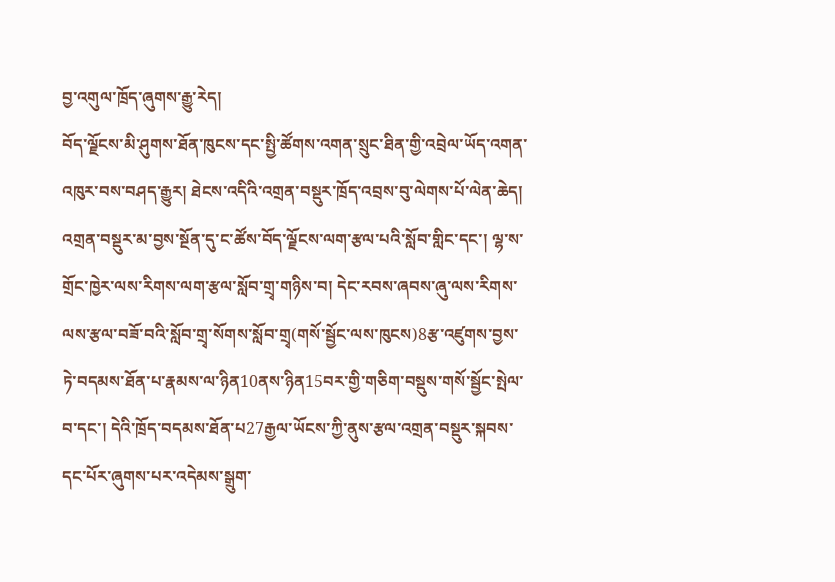བྱ་འགུལ་ཁྲོད་ཞུགས་རྒྱུ་རེད།
བོད་ལྗོངས་མི་ཤུགས་ཐོན་ཁུངས་དང་སྤྱི་ཚོགས་འགན་སྲུང་ཐིན་གྱི་འབྲེལ་ཡོད་འགན་འཁུར་བས་བཤད་རྒྱུར། ཐེངས་འདིའི་འགྲན་བསྡུར་ཁྲོད་འབྲས་བུ་ལེགས་པོ་ལེན་ཆེད། འགྲན་བསྡུར་མ་བྱས་སྔོན་དུ་ང་ཚོས་བོད་ལྗོངས་ལག་རྩལ་པའི་སློབ་གླིང་དང་། ལྷ་ས་གྲོང་ཁྱེར་ལས་རིགས་ལག་རྩལ་སློབ་གྲྭ་གཉིས་བ། དེང་རབས་ཞབས་ཞུ་ལས་རིགས་ལས་རྩལ་བཟོ་བའི་སློབ་གྲྭ་སོགས་སློབ་གྲྭ(གསོ་སྦྱོང་ལས་ཁུངས)8རྩ་འཛུགས་བྱས་ཏེ་བདམས་ཐོན་པ་རྣམས་ལ་ཉིན10ནས་ཉིན15བར་གྱི་གཅིག་བསྡུས་གསོ་སྦྱོང་སྤེལ་བ་དང་། དེའི་ཁྲོད་བདམས་ཐོན་པ27རྒྱལ་ཡོངས་ཀྱི་ནུས་རྩལ་འགྲན་བསྡུར་སྐབས་དང་པོར་ཞུགས་པར་འདེམས་སྒྲུག་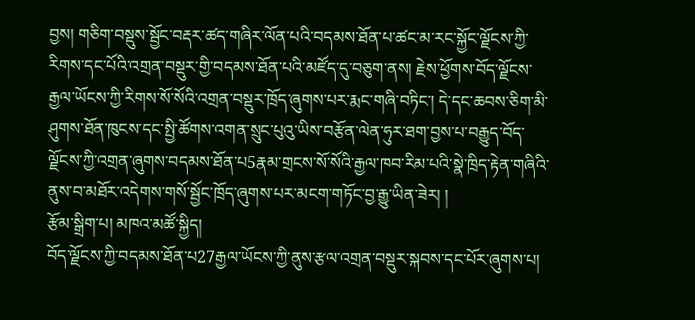བྱས། གཅིག་བསྡུས་སྦྱོང་བརྡར་ཚད་གཞིར་ལོན་པའི་བདམས་ཐོན་པ་ཚང་མ་རང་སྐྱོང་ལྗོངས་ཀྱི་རིགས་དང་པོའི་འགྲན་བསྡུར་གྱི་བདམས་ཐོན་པའི་མཛོད་དུ་བཅུག་ནས། རྗེས་ཕྱོགས་བོད་ལྗོངས་རྒྱལ་ཡོངས་ཀྱི་རིགས་སོ་སོའི་འགྲན་བསྡུར་ཁྲོད་ཞུགས་པར་རྨང་གཞི་བཏིང་། དེ་དང་ཆབས་ཅིག་མི་ཤུགས་ཐོན་ཁུངས་དང་སྤྱི་ཚོགས་འགན་སྲུང་པུའུ་ཡིས་བརྩོན་ལེན་ཧུར་ཐག་བྱས་པ་བརྒྱུད་བོད་ལྗོངས་ཀྱི་འགྲན་ཞུགས་བདམས་ཐོན་པ5རྣམ་གྲངས་སོ་སོའི་རྒྱལ་ཁབ་རིམ་པའི་སྣེ་ཁྲིད་རྟེན་གཞིའི་ནུས་བ་མཐོར་འདེགས་གསོ་སྦྱོང་ཁྲོད་ཞུགས་པར་མངག་གཏོང་བྱ་རྒྱུ་ཡིན་ཟེར། །
རྩོམ་སྒྲིག་པ། མཁའ་མཚོ་སྐྱིད།
བོད་ལྗོངས་ཀྱི་བདམས་ཐོན་པ27རྒྱལ་ཡོངས་ཀྱི་ནུས་རྩལ་འགྲན་བསྡུར་སྐབས་དང་པོར་ཞུགས་པ།